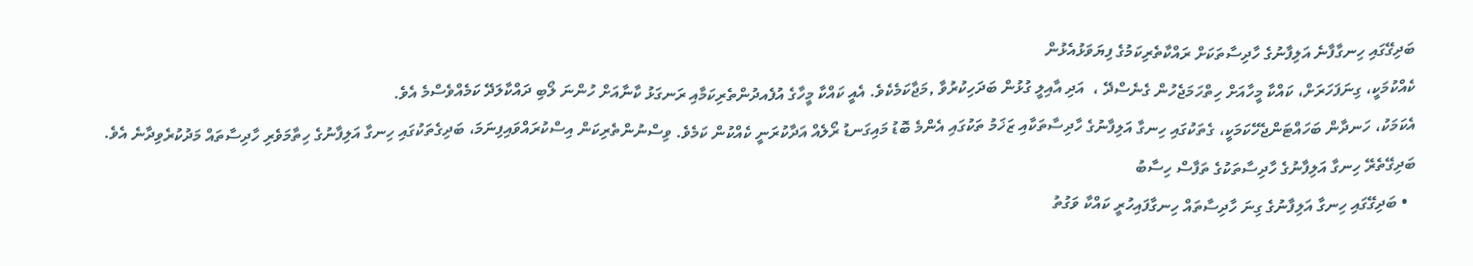ބަދިގޭގައި ހިނގާފާނެ އަލިފާނުގެ ހާދިސާތަކަށް ރައްކާތެރިކަމުގެ ފިޔަވަޅުއެޅުން
ކެއްކުމަކީ، ގިނަފަހަރަށް، ކައްކާ މީހާއަށް ހިތްހަމަޖެހުން ގެނެސްދޭ ،  އަދި އާއިލީ ގުޅުން ބަދަހިކުރުވާ ,މަޖާކަމެކެވެ. އެއީ ކައްކާ މީހާގެ އުފެއދުންތެރިކަމާއި ރަނގަޅު ކާނާއަށް ހުންނަ ލޯބި ދައްކާލަދޭ ކަމެއްވެސްމެ އެވެ.
އެކަމަކު، ހަނދާން ބަހައްޓަންޖެހޭކަމަކީ، ގެތަކުގައި ހިނގާ އަލިފާނުގެ ހާދިސާތަކާއި ޒަޚަމު ތަކުގައި އެންމެ ބޮޑު މައިގަނޑު ރޯލެއް އަދާކުރަނީ ކެއްކުން ކަމެވެ. ވިސްނުންތެރިކަން އިސްކުރައްވައިފިނަމަ، ބަދިގެތަކުގައި ހިނގާ އަލިފާނުގެ ހިތާމަވެރި ހާދިސާތައް މަދުކުރެވިދާނެ އެވެ.
ބަދިގޭތެރޭ ހިނގާ އަލިފާނުގެ ހާދިސާތަކުގެ ތަފާސް ހިސާބު
  • ބަދިގޭގައި ހިނގާ އަލިފާނުގެ ގިނަ ހާދިސާތައް ހިނގާފައިހުރީ ކައްކާ ވަގުތު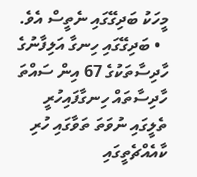މީހަކު ބަދިގޭގައި ނެތީސް އެވެ.
  • ބަދިގޭގައި ހިނގާ އަލިފާނުގެ ހާދިސާތަކުގެ 67 އިން ސައްތަ ހާދިސާތައް ހިނގާފައިހުރީ ތެލީގައި ނުވަތަ ތަވާގައި ހުރި ކާއެއްޗެތީގައި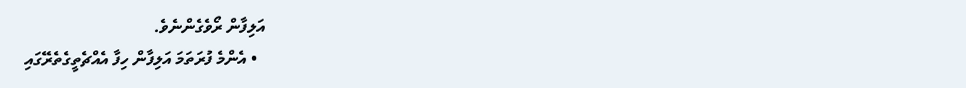އަލިފާން ރޯވެގެންނެވެ.
  • އެންމެ ފުރަތަމަ އަލިފާން ހިފާ އެއްޗެތީގެތެރޭގައި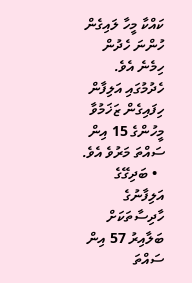ކައްކާ މީހާ ލައިގެން ހުންނަ ހެދުން ހިމެނެ އެވެ. ހެދުމުގައި އަލިފާން ހިފައިގެން ޒަޚަމުވާ މީހުންގެ 15 އިން ސައްތަ މަރުވެ އެވެ.
  • ބަދިގޭގެ އަލިފާނުގެ ހާދިސާތަކަށް ބަލާއިރު 57 އިން ސައްތަ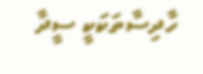ހާދިސާތަކަކީ ސީދާ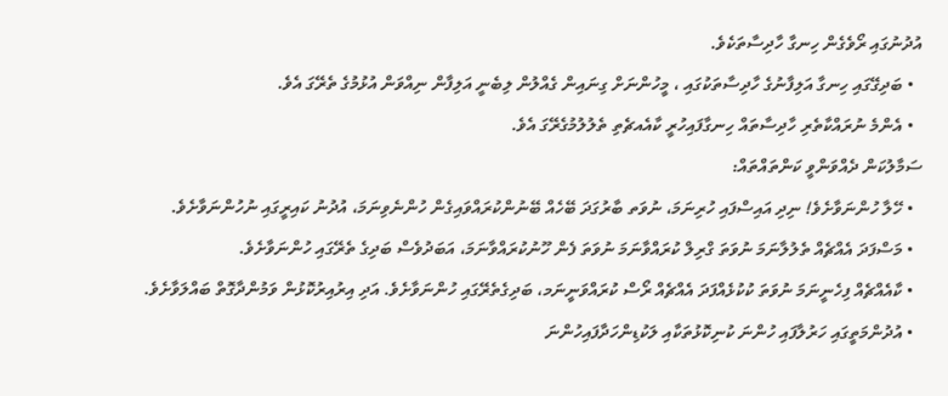އުދުނުގައި ރޯވެގެން ހިނގާ ހާދިސާތަކެވެ.
  • ބަދިގޭގައި ހިނގާ އަލިފާނުގެ ހާދިސާތަކުގައި ، މީހުންނަށް ގިނައިން ގެއްލުން ލިބެނީ އަލިފާން ނިއްވަން އުޅުމުގެ ތެރޭގަ އެވެ.
  • އެންމެ ނުރައްކާތެރި ހާދިސާތައް ހިނގާފައިހުރީ ކާއެއޗެތި ތެލުލުމުގެރޭގަ އެވެ.
ސަމާލުކަން ދެއްވަންވީ ކަންތައްތައް:
  • ހޭލާ ހުންނަވާށެވެ! ނިދި އައިސްފައި ހުރިނަމަ، ނުވަތ ބާރުގަދަ ބޭހެއް ބޭނުންކުރައްވައިގެން ހުންނެވިނަމަ، އުދުނު ކައިރީގައި ނުހުންނަވާށެވެ.
  • މަސްފަދަ އެއްޗެއް ތެލުލާނަމަ ނުވަތަ ގްރިލް ކުރައްވާނަމަ ނުވަތަ ފެން ހޫނުކުރައްވާނަމަ، އަބަދުވެސް ބަދިގެ ތެރޭގައި ހުންނަވާށެވެ.
  • ކާއެއްޗެއް ފިހެނީނަމަ ނުވަތަ ކުކުޅެއްފަދަ އެއްޗެއް ރޯސް ކުރައްވަނީނަމ، ބަދިގެތެރޭގައި ހުންނަވާށެވެ. އަދި އިރުއިރުކޮޅުން ވަމުންދާގޮތް ބައްލަވާށެވެ.
  • އުދުންމަތީގައި ހަރުލާފައި ހުންނަ ކުނިކޮޅުތަކާއި ލަކުޑިންހަދާފައިހުންނަ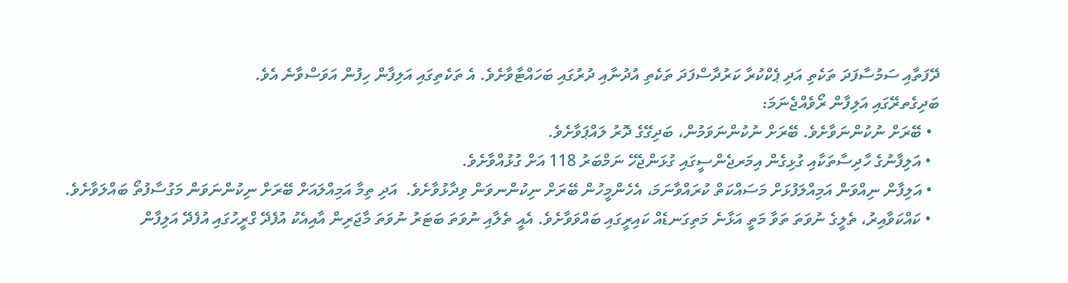ދޭފަތާއި ސަމުސާފަދަ ތަކެތި އަދި ޕެކްކުރާ ކަރުދާސްފަދަ ތަކެތި އުދުނާއި ދުރުގައި ބަހައްޓާވާށެވެ. އެ ތަކެތިގައި އަލިފާން ހިފުން އަވަސްވާނެ އެވެ.
ބަދިގެތރޭގައި އަލިފާން ރޯވެއްޖެނަމަ:
  • ބޭރަށް ނުކުންނަވާށެވެ. ބޭރަށް ނުކުންނަވަމުން، ބަދިގޭގެ ދޮރު ލައްޕަވާށެވެ.
  • އަލިފާނުގެ ހާދިސާތަކާއި ގުޅިގެން އިމަރޖެންސީގައި ގުޅަންޖެހޭ ނަމްބަރު 118 އަށް ގުޅުއްވާށެވެ.
  • އަލިފާން ނިއްވަން އަމިއްލަފުޅަށް މަސައްކަތް ކުރައްވާނަމަ، އެހެންމީހުން ބޭރަށް ނިކުންނވަން ވިދާޅުވާށެވެ.  އަދި ތިމާ އަމިއްލައަށް ބޭރަށް ނިކުންނަވަން މަގުސާފުތޯ ބައްލަވާށެވެ.
  • ކައްކަވާއިރު، ތެލީގެ ނުވަތަ ތަވާ މަތީ އަޅާނެ މަތިގަނޑެއް ކައިރީގައި ބައްވަވާށެވެ. އެއީ ތެލާއި ނުވަތަ ބަޓަރު ނުވަތަ މާޖަރިން އާއިއެކު އުފެދޭ ގްރީހުގައި އުފެދޭ އަލިފާން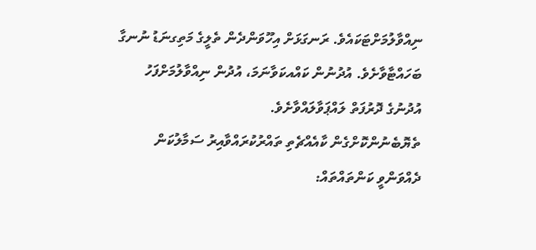ނިއްވާލުމަށްޓަކައެވެ. ރަނގަޅަށް އިހޫވަންދެން ތެލީގެ މަތިގނަޑު ނުނގާ ބަހައްޓާވާށެވެ. އުދުނުން ކައްއކަވާނަމަ، އުދުން ނިއްވާލުމަށްފަހު އުދުނުގެ ދޮރުފަތް ލައްޕަވާލައްވާށެވެ.
ތެޔޮބެނުންކޮށްގެން ކާއެއްޗެތި ތައްރުކުރައްވާއިރު ސަމާލުކަން ދެއްވަންވީ ކަންތައްތައް: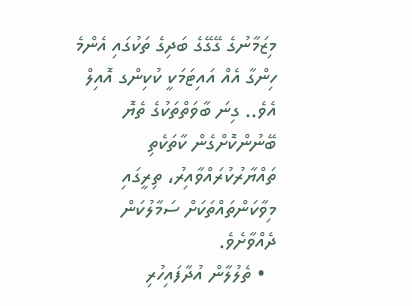މިޒަމާނުގެ ގޭގޭގެ ބަދިގެ ތަކުގައި އެންމެ ހިންގާ އެއް އައިޓަމަކީ ކުކިންގ އޮއިލް އެވެ.. ގިނަ ބާވަތްތަކުގެ ތެޔޮ ބޭނުންކޮށްގެން ކާތަކެތި ތައްޔާރުކުރައްވާއިރު، ތިރީގައި މިވާކަންތައްތަކަށް ސަމާލުކަން ދެއްވާށެވެ.
  • ތެލުލާން އުދާފައިހުރި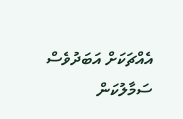އެއްޗަކަށް އަބަދުވެސް ސަމާލުކަން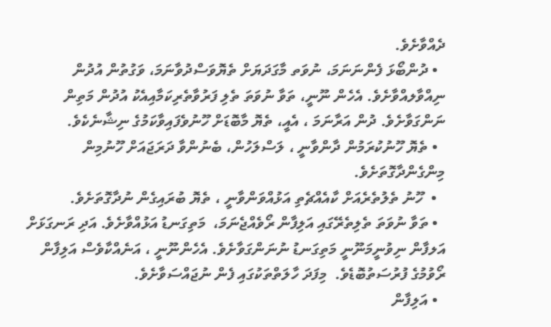ދެއްވާށެވެ.
  • ދުންބޯޅަ ފެންނަނަމަ، ނުވަތ މާގަދަޔަށް ތެޔޮވަސްދުވާނަމަ، ވަގުތުން އުދުން ނިއްވާލއްވާށެވެ. އެހެން ނޫނީ، ތަވާ ނުވަތަ ތެލި ފަރުވާތެރިކަމާއިއެކު އުދުން މަތިން ނަންގަވާށެވެ. ދުން އަރާނަމަ ، އެއީ، ތެޔޮ މާބޮޑަށް ހޫނުވެފައިވާކަމުގެ ނިޝާނެކެވެ.
  • ތެޔޮ ހޫނުކުރަމުން ދާންވާނީ ، ލަސްލަހުން، ބެނުންވާ ދަރަޖައަށް ހޫނުމިން މިންގެންދާގޮތަށެވެ.
  •  ހޫނު ތެލުތެރެއަށް ކާއެއްޗެތި އަޅުއްވަންވާނީ ، ތެޔޮ ބުރައިގެން ނުދާގޮތަށެވެ.
  • ތަވާ ނުވަތަ ތެލިތެރޭގައި އަލިފާން ރޯވެއްޖެނަމަ،  މަތިގަނޑު އަޅުއްވާށެވެ. އަދި ރަނގަޅަށް އަލފާން ނިވުނީމަނޫނީ މަތިގަނޑު ނުނަންގަވާށެވެ. އެހެންނޫނީ ، އަނެއްކާވެސް އަލިފާން ރޯވުމުގެ ފުރުސަތުބޮޑެވެ.  މިފަދަ ހާލަތްތަކުގައި ފެން ނުޖައްސަވާށެވެ.
  • އަލިފާން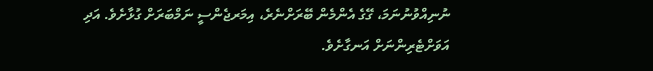ނުނިއްވުނުނަމަ، ގޭގެ އެންމެން ބޭރަށްނެރެ، އިމަރޖެންސީ ނަމްބަރަށް ގުޅާށެވެ. އަދި އަވަށްޓެރިންނަށް އަނގާށެވެ.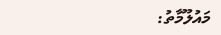މައުލޫމާތު: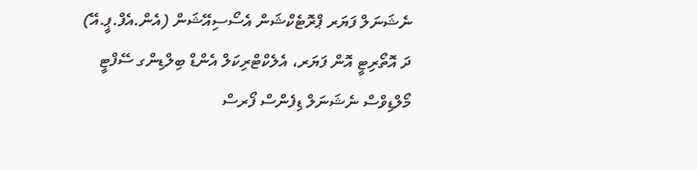ނެޝަނަލް ފަޔަރ ޕްރޮޓެކްޝަން އެސޯސިއޭޝަން (އެން.އެފް.ޕީ.އޭ)
ދަ އޮތޯރިޓީ އޮން ފަޔަރ، އެލެކްޓްރިކަލް އެންޑް ބިލްޑިންގ ސޭފްޓީ
މޯލްޑިވްސް ނެޝަނަލް ޑިފެންސް ފޯރސް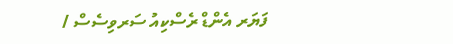ފަޔަރ އެންޑް ރެސްކިއު ސަރވިސެސް /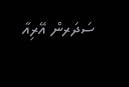ސަދަރން އޭރިއާ